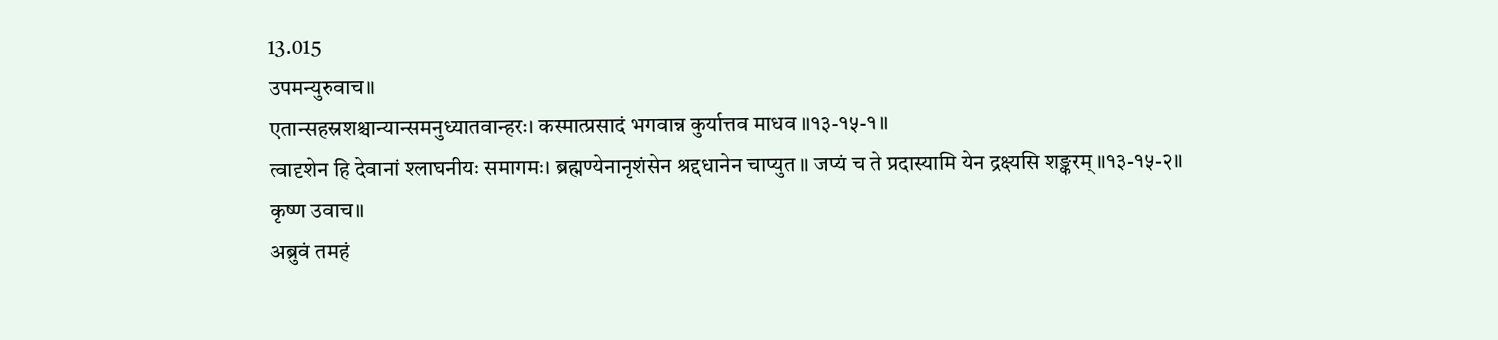13.015
उपमन्युरुवाच॥
एतान्सहस्रशश्चान्यान्समनुध्यातवान्हरः। कस्मात्प्रसादं भगवान्न कुर्यात्तव माधव ॥१३-१५-१॥
त्वादृशेन हि देवानां श्लाघनीयः समागमः। ब्रह्मण्येनानृशंसेन श्रद्दधानेन चाप्युत ॥ जप्यं च ते प्रदास्यामि येन द्रक्ष्यसि शङ्करम् ॥१३-१५-२॥
कृष्ण उवाच॥
अब्रुवं तमहं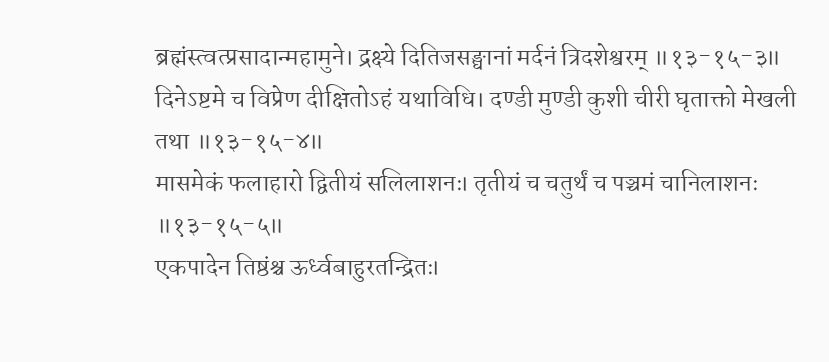ब्रह्मंस्त्वत्प्रसादान्महामुने। द्रक्ष्ये दितिजसङ्घानां मर्दनं त्रिदशेश्वरम् ॥१३-१५-३॥
दिनेऽष्टमे च विप्रेण दीक्षितोऽहं यथाविधि। दण्डी मुण्डी कुशी चीरी घृताक्तो मेखली तथा ॥१३-१५-४॥
मासमेकं फलाहारो द्वितीयं सलिलाशनः। तृतीयं च चतुर्थं च पञ्चमं चानिलाशनः ॥१३-१५-५॥
एकपादेन तिष्ठंश्च ऊर्ध्वबाहुरतन्द्रितः।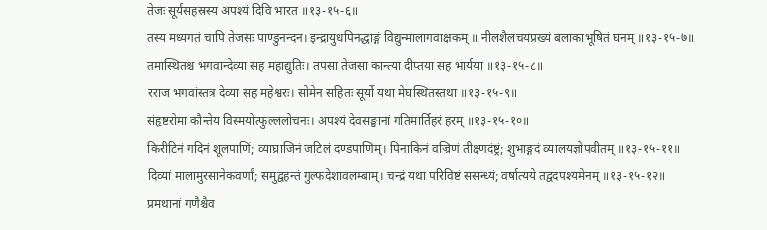तेजः सूर्यसहस्रस्य अपश्यं दिवि भारत ॥१३-१५-६॥
तस्य मध्यगतं चापि तेजसः पाण्डुनन्दन। इन्द्रायुधपिनद्धाङ्गं विद्युन्मालागवाक्षकम् ॥ नीलशैलचयप्रख्यं बलाकाभूषितं घनम् ॥१३-१५-७॥
तमास्थितश्च भगवान्देव्या सह महाद्युतिः। तपसा तेजसा कान्त्या दीप्तया सह भार्यया ॥१३-१५-८॥
रराज भगवांस्तत्र देव्या सह महेश्वरः। सोमेन सहितः सूर्यो यथा मेघस्थितस्तथा ॥१३-१५-९॥
संहृष्टरोमा कौन्तेय विस्मयोत्फुल्ललोचनः। अपश्यं देवसङ्घानां गतिमार्तिहरं हरम् ॥१३-१५-१०॥
किरीटिनं गदिनं शूलपाणिं; व्याघ्राजिनं जटिलं दण्डपाणिम्। पिनाकिनं वज्रिणं तीक्ष्णदंष्ट्रं; शुभाङ्गदं व्यालयज्ञोपवीतम् ॥१३-१५-११॥
दिव्यां मालामुरसानेकवर्णां; समुद्वहन्तं गुल्फदेशावलम्बाम्। चन्द्रं यथा परिविष्टं ससन्ध्यं; वर्षात्यये तद्वदपश्यमेनम् ॥१३-१५-१२॥
प्रमथानां गणैश्चैव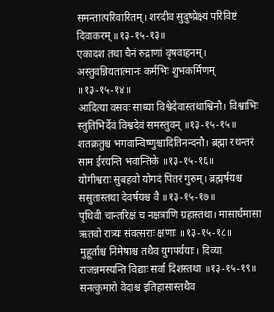समन्तात्परिवारितम्। शरदीव सुदुष्प्रेक्ष्यं परिविष्टं दिवाकरम् ॥१३-१५-१३॥
एकादश तथा चैनं रुद्राणां वृषवाहनम्। अस्तुवन्नियतात्मानः कर्मभिः शुभकर्मिणम् ॥१३-१५-१४॥
आदित्या वसवः साध्या विश्वेदेवास्तथाश्विनौ। विश्वाभिः स्तुतिभिर्देवं विश्वदेवं समस्तुवन् ॥१३-१५-१५॥
शतक्रतुश्च भगवान्विष्णुश्चादितिनन्दनौ। ब्रह्मा रथन्तरं साम ईरयन्ति भवान्तिके ॥१३-१५-१६॥
योगीश्वराः सुबहवो योगदं पितरं गुरुम्। ब्रह्मर्षयश्च ससुतास्तथा देवर्षयश्च वै ॥१३-१५-१७॥
पृथिवी चान्तरिक्षं च नक्षत्राणि ग्रहास्तथा। मासार्धमासा ऋतवो रात्र्यः संवत्सराः क्षणाः ॥१३-१५-१८॥
मुहूर्ताश्च निमेषाश्च तथैव युगपर्ययाः। दिव्या राजन्नमस्यन्ति विद्याः सर्वा दिशस्तथा ॥१३-१५-१९॥
सनत्कुमारो वेदाश्च इतिहासास्तथैव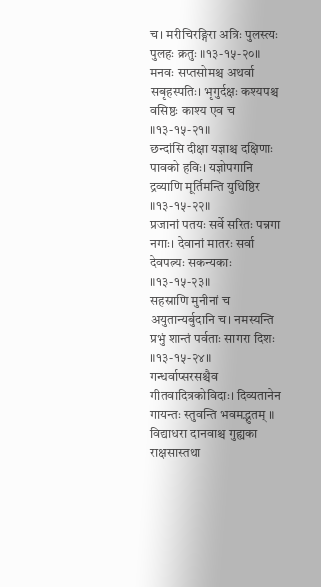च। मरीचिरङ्गिरा अत्रिः पुलस्त्यः पुलहः क्रतुः ॥१३-१५-२०॥
मनवः सप्तसोमश्च अथर्वा सबृहस्पतिः। भृगुर्दक्षः कश्यपश्च वसिष्ठः काश्य एव च ॥१३-१५-२१॥
छन्दांसि दीक्षा यज्ञाश्च दक्षिणाः पावको हविः। यज्ञोपगानि द्रव्याणि मूर्तिमन्ति युधिष्ठिर ॥१३-१५-२२॥
प्रजानां पतयः सर्वे सरितः पन्नगा नगाः। देवानां मातरः सर्वा देवपत्न्यः सकन्यकाः ॥१३-१५-२३॥
सहस्राणि मुनीनां च अयुतान्यर्बुदानि च। नमस्यन्ति प्रभुं शान्तं पर्वताः सागरा दिशः ॥१३-१५-२४॥
गन्धर्वाप्सरसश्चैव गीतवादित्रकोविदाः। दिव्यतानेन गायन्तः स्तुवन्ति भवमद्भुतम् ॥ विद्याधरा दानवाश्च गुह्यका राक्षसास्तथा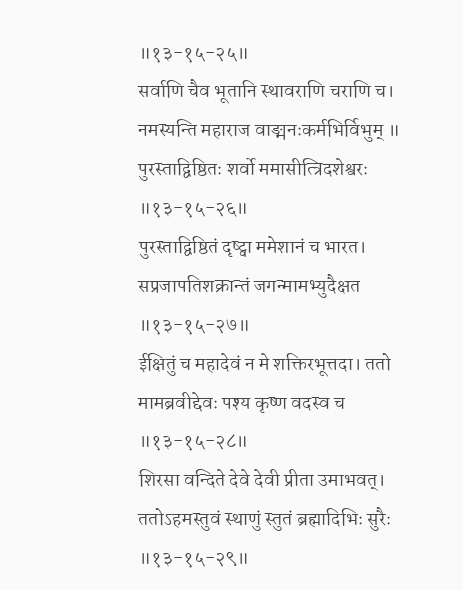॥१३-१५-२५॥
सर्वाणि चैव भूतानि स्थावराणि चराणि च। नमस्यन्ति महाराज वाङ्मनःकर्मभिर्विभुम् ॥ पुरस्ताद्विष्ठितः शर्वो ममासीत्त्रिदशेश्वरः ॥१३-१५-२६॥
पुरस्ताद्विष्ठितं दृष्ट्वा ममेशानं च भारत। सप्रजापतिशक्रान्तं जगन्मामभ्युदैक्षत ॥१३-१५-२७॥
ईक्षितुं च महादेवं न मे शक्तिरभूत्तदा। ततो मामब्रवीद्देवः पश्य कृष्ण वदस्व च ॥१३-१५-२८॥
शिरसा वन्दिते देवे देवी प्रीता उमाभवत्। ततोऽहमस्तुवं स्थाणुं स्तुतं ब्रह्मादिभिः सुरैः ॥१३-१५-२९॥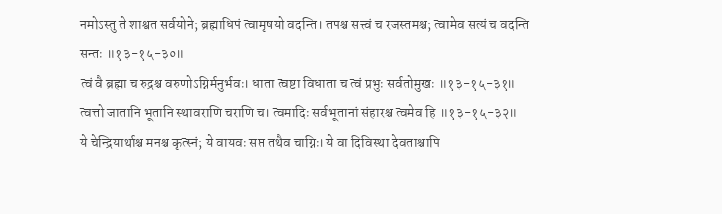नमोऽस्तु ते शाश्वत सर्वयोने; ब्रह्माधिपं त्वामृषयो वदन्ति। तपश्च सत्त्वं च रजस्तमश्च; त्वामेव सत्यं च वदन्ति सन्तः ॥१३-१५-३०॥
त्वं वै ब्रह्मा च रुद्रश्च वरुणोऽग्निर्मनुर्भवः। धाता त्वष्टा विधाता च त्वं प्रभुः सर्वतोमुखः ॥१३-१५-३१॥
त्वत्तो जातानि भूतानि स्थावराणि चराणि च। त्वमादिः सर्वभूतानां संहारश्च त्वमेव हि ॥१३-१५-३२॥
ये चेन्द्रियार्थाश्च मनश्च कृत्स्नं; ये वायवः सप्त तथैव चाग्निः। ये वा दिविस्था देवताश्चापि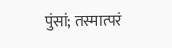पुंसां; तस्मात्परं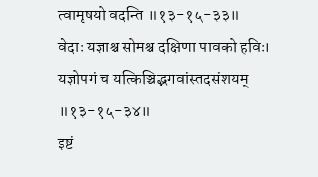त्वामृषयो वदन्ति ॥१३-१५-३३॥
वेदाः यज्ञाश्च सोमश्च दक्षिणा पावको हविः। यज्ञोपगं च यत्किञ्चिद्भगवांस्तदसंशयम् ॥१३-१५-३४॥
इष्टं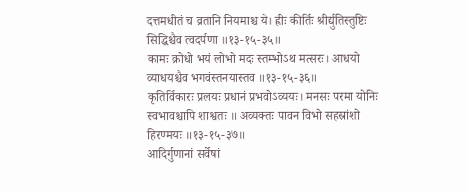दत्तमधीतं च व्रतानि नियमाश्च ये। ह्रीः कीर्तिः श्रीर्द्युतिस्तुष्टिः सिद्धिश्चैव त्वदर्पणा ॥१३-१५-३५॥
कामः क्रोधो भयं लोभो मदः स्तम्भोऽथ मत्सरः। आधयो व्याधयश्चैव भगवंस्तनयास्तव ॥१३-१५-३६॥
कृतिर्विकारः प्रलयः प्रधानं प्रभवोऽव्ययः। मनसः परमा योनिः स्वभावश्चापि शाश्वतः ॥ अव्यक्तः पावन विभो सहस्रांशो हिरण्मयः ॥१३-१५-३७॥
आदिर्गुणानां सर्वेषां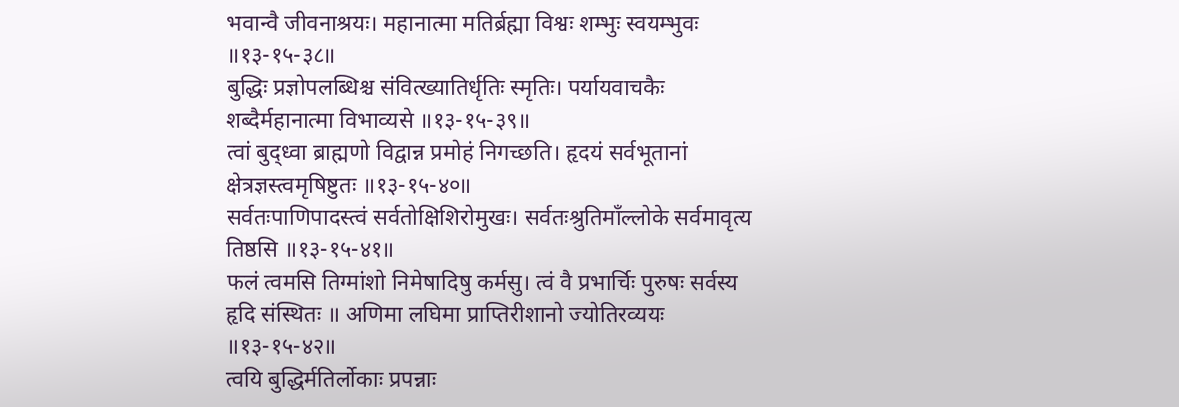भवान्वै जीवनाश्रयः। महानात्मा मतिर्ब्रह्मा विश्वः शम्भुः स्वयम्भुवः ॥१३-१५-३८॥
बुद्धिः प्रज्ञोपलब्धिश्च संवित्ख्यातिर्धृतिः स्मृतिः। पर्यायवाचकैः शब्दैर्महानात्मा विभाव्यसे ॥१३-१५-३९॥
त्वां बुद्ध्वा ब्राह्मणो विद्वान्न प्रमोहं निगच्छति। हृदयं सर्वभूतानां क्षेत्रज्ञस्त्वमृषिष्टुतः ॥१३-१५-४०॥
सर्वतःपाणिपादस्त्वं सर्वतोक्षिशिरोमुखः। सर्वतःश्रुतिमाँल्लोके सर्वमावृत्य तिष्ठसि ॥१३-१५-४१॥
फलं त्वमसि तिग्मांशो निमेषादिषु कर्मसु। त्वं वै प्रभार्चिः पुरुषः सर्वस्य हृदि संस्थितः ॥ अणिमा लघिमा प्राप्तिरीशानो ज्योतिरव्ययः ॥१३-१५-४२॥
त्वयि बुद्धिर्मतिर्लोकाः प्रपन्नाः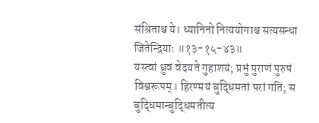संश्रिताश्च ये। ध्यानिनो नित्ययोगाश्च सत्यसन्धा जितेन्द्रियाः ॥१३-१५-४३॥
यस्त्वां ध्रुवं वेदयते गुहाशयं; प्रभुं पुराणं पुरुषं विश्वरूपम्। हिरण्मयं बुद्धिमतां परां गतिं; स बुद्धिमान्बुद्धिमतीत्य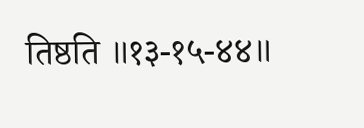तिष्ठति ॥१३-१५-४४॥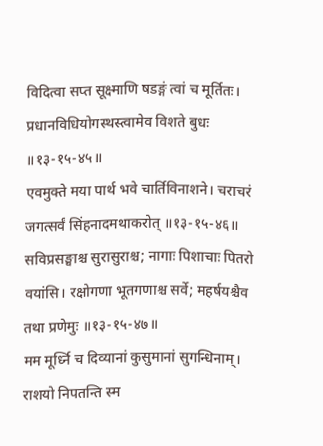विदित्वा सप्त सूक्ष्माणि षडङ्गं त्वां च मूर्तितः। प्रधानविधियोगस्थस्त्वामेव विशते बुधः ॥१३-१५-४५॥
एवमुक्ते मया पार्थ भवे चार्तिविनाशने। चराचरं जगत्सर्वं सिंहनादमथाकरोत् ॥१३-१५-४६॥
सविप्रसङ्घाश्च सुरासुराश्च; नागाः पिशाचाः पितरो वयांसि। रक्षोगणा भूतगणाश्च सर्वे; महर्षयश्चैव तथा प्रणेमुः ॥१३-१५-४७॥
मम मूर्ध्नि च दिव्यानां कुसुमानां सुगन्धिनाम्। राशयो निपतन्ति स्म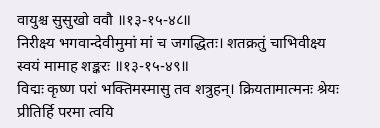वायुश्च सुसुखो ववौ ॥१३-१५-४८॥
निरीक्ष्य भगवान्देवीमुमां मां च जगद्धितः। शतक्रतुं चाभिवीक्ष्य स्वयं मामाह शङ्करः ॥१३-१५-४९॥
विद्मः कृष्ण परां भक्तिमस्मासु तव शत्रुहन्। क्रियतामात्मनः श्रेयः प्रीतिर्हि परमा त्वयि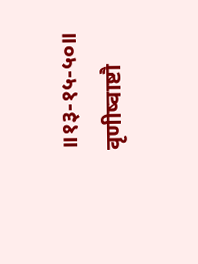॥१३-१५-५०॥
वृणीष्वाष्टौ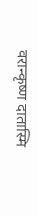वरान्कृष्ण दातास्मि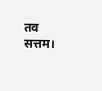तव सत्तम।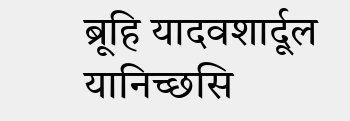ब्रूहि यादवशार्दूल यानिच्छसि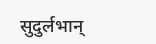सुदुर्लभान्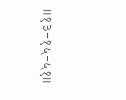॥१३-१५-५१॥